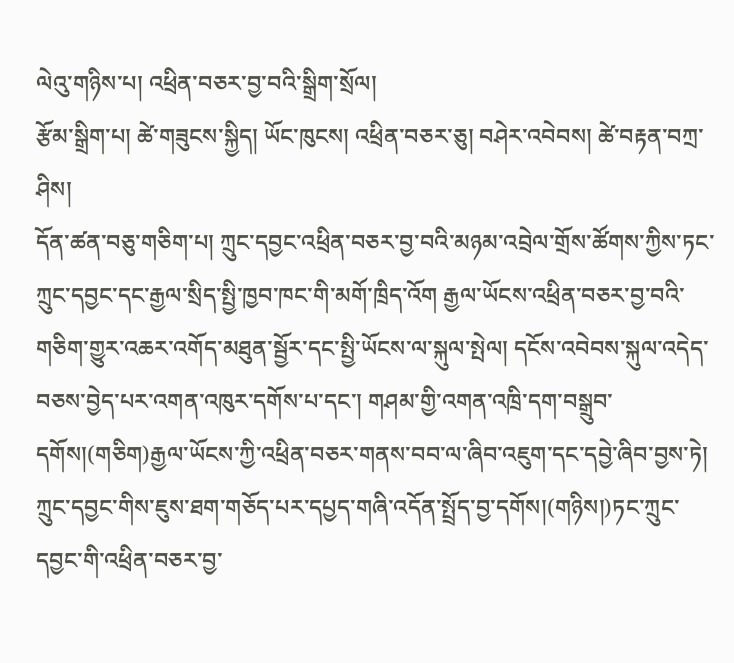ལེའུ་གཉིས་པ། འཕྲིན་བཅར་བྱ་བའི་སྒྲིག་སྲོལ།
རྩོམ་སྒྲིག་པ། ཚེ་གཟུངས་སྐྱིད། ཡོང་ཁུངས། འཕྲིན་བཅར་ཅུ། བཤེར་འབེབས། ཚེ་བརྟན་བཀྲ་ཤིས།
དོན་ཚན་བཅུ་གཅིག་པ། ཀྲུང་དབྱང་འཕྲིན་བཅར་བྱ་བའི་མཉམ་འབྲེལ་གྲོས་ཚོགས་ཀྱིས་ཏང་ཀྲུང་དབྱང་དང་རྒྱལ་སྲིད་སྤྱི་ཁྱབ་ཁང་གི་མགོ་ཁྲིད་འོག རྒྱལ་ཡོངས་འཕྲིན་བཅར་བྱ་བའི་གཅིག་གྱུར་འཆར་འགོད་མཐུན་སྦྱོར་དང་སྤྱི་ཡོངས་ལ་སྐུལ་སྤེལ། དངོས་འབེབས་སྐུལ་འདེད་བཅས་བྱེད་པར་འགན་འཁུར་དགོས་པ་དང་། གཤམ་གྱི་འགན་འཁྲི་དག་བསྒྲུབ་དགོས།(གཅིག)རྒྱལ་ཡོངས་ཀྱི་འཕྲིན་བཅར་གནས་བབ་ལ་ཞིབ་འཇུག་དང་དབྱེ་ཞིབ་བྱས་ཏེ། ཀྲུང་དབྱང་གིས་ཇུས་ཐག་གཅོད་པར་དཔྱད་གཞི་འདོན་སྤྲོད་བྱ་དགོས།(གཉིས།)ཏང་ཀྲུང་དབྱང་གི་འཕྲིན་བཅར་བྱ་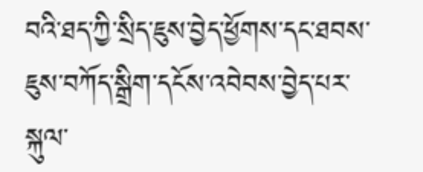བའི་ཐད་ཀྱི་སྲིད་ཇུས་བྱེད་ཕྱོགས་དང་ཐབས་ཇུས་བཀོད་སྒྲིག་དངོས་འབེབས་བྱེད་པར་སྐུལ་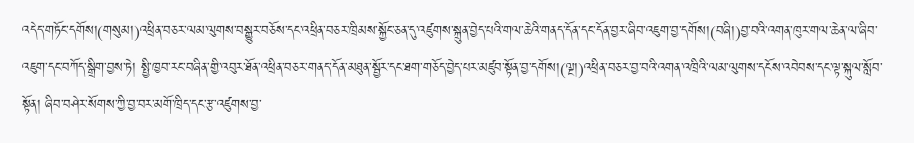འདེད་གཏོང་དགོས།(གསུམ།)འཕྲིན་བཅར་ལམ་ལུགས་བསྒྱུར་བཅོས་དང་འཕྲིན་བཅར་ཁྲིམས་སྐྱོང་ཅན་དུ་འཛུགས་སྐྲུན་བྱེད་པའི་གལ་ཆེའི་གནད་དོན་དང་དོན་བྱར་ཞིབ་འཇུག་བྱ་དགོས།(བཞི།)བྱ་བའི་འགན་ཁུར་གལ་ཆེན་ལ་ཞིབ་འཇུག་དང་བཀོད་སྒྲིག་བྱས་ཏེ། སྤྱི་ཁྱབ་རང་བཞིན་གྱི་འབུར་ཐོན་འཕྲིན་བཅར་གནད་དོན་མཐུན་སྦྱོར་དང་ཐག་གཅོད་བྱེད་པར་མཛུབ་སྟོན་བྱ་དགོས།(ལྔ།)འཕྲིན་བཅར་བྱ་བའི་འགན་འཁྲིའི་ལམ་ལུགས་དངོས་འབེབས་དང་ལྟ་སྐུལ་སློབ་སྟོན། ཞིབ་བཤེར་སོགས་ཀྱི་བྱ་བར་མགོ་ཁྲིད་དང་རྩ་འཛུགས་བྱ་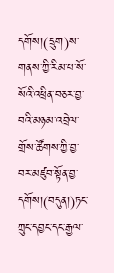དགོས།(དྲུག)ས་གནས་ཀྱི་རིམ་པ་སོ་སོའི་འཕྲིན་བཅར་བྱ་བའི་མཉམ་འབྲེལ་གྲོས་ཚོགས་ཀྱི་བྱ་བར་མཛུབ་སྟོན་བྱ་དགོས།(བདུན།)ཏང་ཀྲུང་དབྱང་དང་རྒྱལ་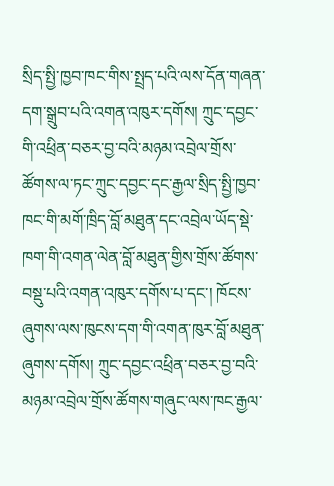སྲིད་སྤྱི་ཁྱབ་ཁང་གིས་སྤྲད་པའི་ལས་དོན་གཞན་དག་སྒྲུབ་པའི་འགན་འཁུར་དགོས། ཀྲུང་དབྱང་གི་འཕྲིན་བཅར་བྱ་བའི་མཉམ་འབྲེལ་གྲོས་ཚོགས་ལ་ཏང་ཀྲུང་དབྱང་དང་རྒྱལ་སྲིད་སྤྱི་ཁྱབ་ཁང་གི་མགོ་ཁྲིད་བློ་མཐུན་དང་འབྲེལ་ཡོད་སྡེ་ཁག་གི་འགན་ལེན་བློ་མཐུན་གྱིས་གྲོས་ཚོགས་བསྡུ་པའི་འགན་འཁུར་དགོས་པ་དང་། ཁོངས་ཞུགས་ལས་ཁུངས་དག་གི་འགན་ཁུར་བློ་མཐུན་ཞུགས་དགོས། ཀྲུང་དབྱང་འཕྲིན་བཅར་བྱ་བའི་མཉམ་འབྲེལ་གྲོས་ཚོགས་གཞུང་ལས་ཁང་རྒྱལ་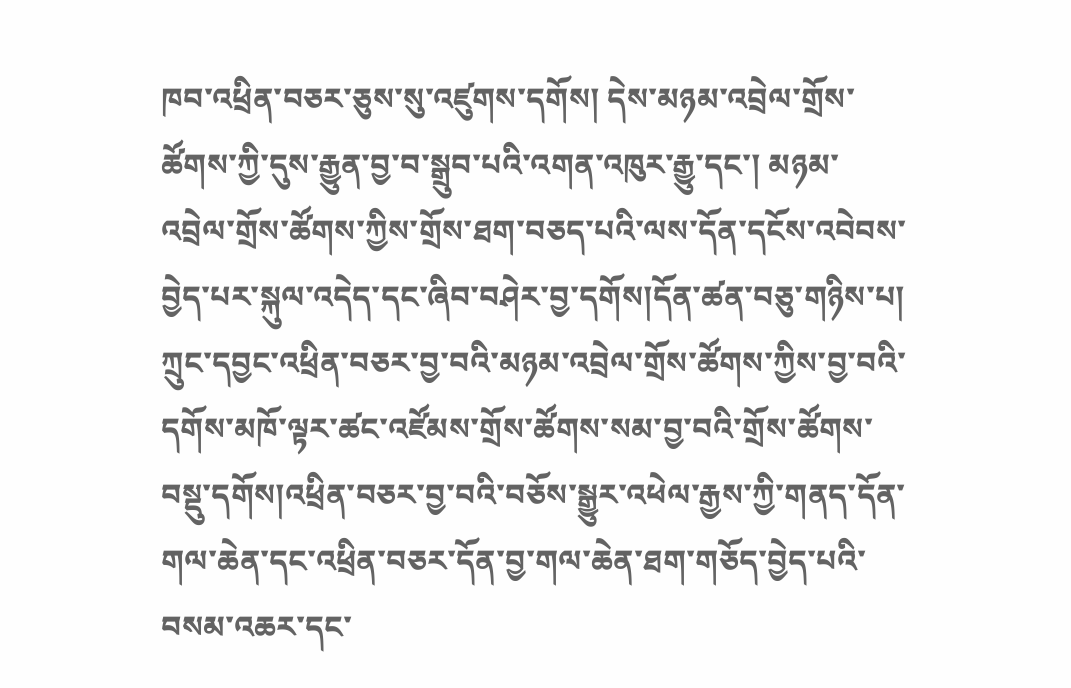ཁབ་འཕྲིན་བཅར་ཅུས་སུ་འཛུགས་དགོས། དེས་མཉམ་འབྲེལ་གྲོས་ཚོགས་ཀྱི་དུས་རྒྱུན་བྱ་བ་སྒྲུབ་པའི་འགན་འཁུར་རྒྱུ་དང་། མཉམ་འབྲེལ་གྲོས་ཚོགས་ཀྱིས་གྲོས་ཐག་བཅད་པའི་ལས་དོན་དངོས་འབེབས་བྱེད་པར་སྐུལ་འདེད་དང་ཞིབ་བཤེར་བྱ་དགོས།དོན་ཚན་བཅུ་གཉིས་པ། ཀྲུང་དབྱང་འཕྲིན་བཅར་བྱ་བའི་མཉམ་འབྲེལ་གྲོས་ཚོགས་ཀྱིས་བྱ་བའི་དགོས་མཁོ་ལྟར་ཚང་འཛོམས་གྲོས་ཚོགས་སམ་བྱ་བའི་གྲོས་ཚོགས་བསྡུ་དགོས།འཕྲིན་བཅར་བྱ་བའི་བཅོས་སྒྱུར་འཕེལ་རྒྱས་ཀྱི་གནད་དོན་གལ་ཆེན་དང་འཕྲིན་བཅར་དོན་བྱ་གལ་ཆེན་ཐག་གཅོད་བྱེད་པའི་བསམ་འཆར་དང་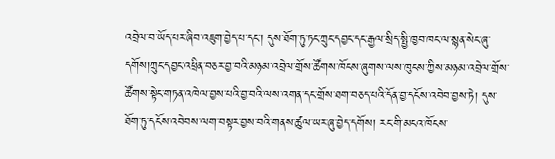འབྲེལ་བ་ཡོད་པར་ཞིབ་འཇུག་བྱེད་པ་དང་། དུས་ཐོག་ཏུ་ཏང་ཀྲུང་དབྱང་དང་རྒྱལ་སྲིད་སྤྱི་ཁྱབ་ཁང་ལ་སྙན་སེང་ཞུ་དགོས།ཀྲུང་དབྱང་འཕྲིན་བཅར་བྱ་བའི་མཉམ་འབྲེལ་གྲོས་ཚོགས་ཁོངས་ཞུགས་ལས་ཁུངས་ཀྱིས་མཉམ་འབྲེལ་གྲོས་ཚོགས་སྟེང་གཏན་འཁེལ་བྱས་པའི་བྱ་བའི་ལས་འགན་དང་གྲོས་ཐག་བཅད་པའི་དོན་བྱ་དངོས་འབེབ་བྱས་ཏེ། དུས་ཐོག་ཏུ་དངོས་འབེབས་ལག་བསྟར་བྱས་བའི་གནས་ཚུལ་ཡར་ཞུ་བྱེད་དགོས། རང་གི་མངའ་ཁོངས་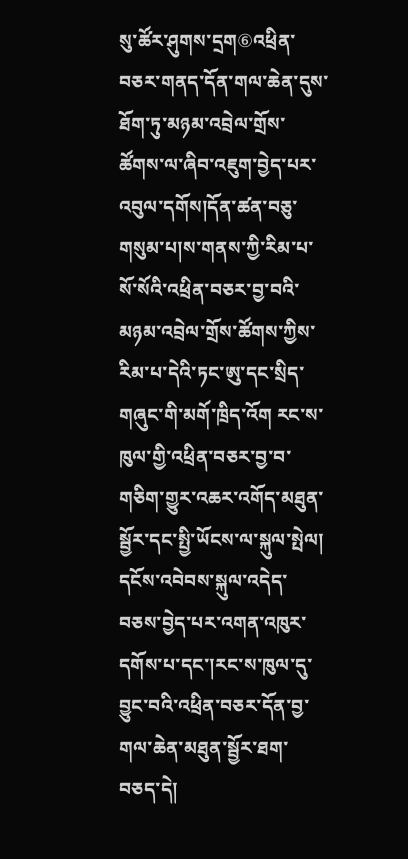སུ་ཚོར་ཤུགས་དྲག⑥འཕྲིན་བཅར་གནད་དོན་གལ་ཆེན་དུས་ཐོག་ཏུ་མཉམ་འབྲེལ་གྲོས་ཚོགས་ལ་ཞིབ་འཇུག་བྱེད་པར་འབུལ་དགོས།དོན་ཚན་བཅུ་གསུམ་པ།ས་གནས་ཀྱི་རིམ་པ་སོ་སོའི་འཕྲིན་བཅར་བྱ་བའི་མཉམ་འབྲེལ་གྲོས་ཚོགས་ཀྱིས་རིམ་པ་དེའི་ཏང་ཨུ་དང་སྲིད་གཞུང་གི་མགོ་ཁྲིད་འོག རང་ས་ཁུལ་གྱི་འཕྲིན་བཅར་བྱ་བ་གཅིག་གྱུར་འཆར་འགོད་མཐུན་སྦྱོར་དང་སྤྱི་ཡོངས་ལ་སྐུལ་སྤེལ། དངོས་འབེབས་སྐུལ་འདེད་བཅས་བྱེད་པར་འགན་འཁུར་དགོས་པ་དང་།རང་ས་ཁུལ་དུ་བྱུང་བའི་འཕྲིན་བཅར་དོན་བྱ་གལ་ཆེན་མཐུན་སྦྱོར་ཐག་བཅད་དེ།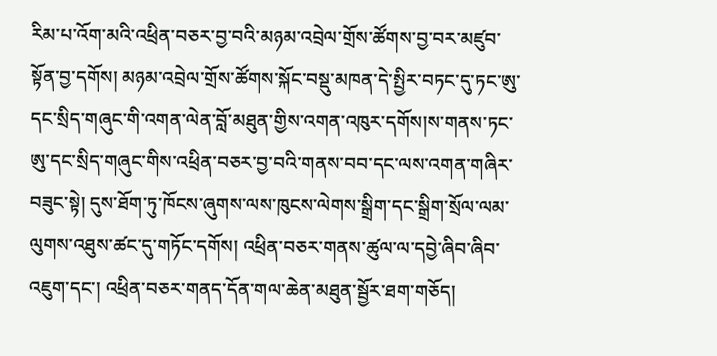རིམ་པ་འོག་མའི་འཕྲིན་བཅར་བྱ་བའི་མཉམ་འབྲེལ་གྲོས་ཚོགས་བྱ་བར་མཛུབ་སྟོན་བྱ་དགོས། མཉམ་འབྲེལ་གྲོས་ཚོགས་སྐོང་བསྡུ་མཁན་དེ་སྤྱིར་བཏང་དུ་ཏང་ཨུ་དང་སྲིད་གཞུང་གི་འགན་ལེན་བློ་མཐུན་གྱིས་འགན་འཁུར་དགོས།ས་གནས་ཏང་ཨུ་དང་སྲིད་གཞུང་གིས་འཕྲིན་བཅར་བྱ་བའི་གནས་བབ་དང་ལས་འགན་གཞིར་བཟུང་སྟེ། དུས་ཐོག་ཏུ་ཁོངས་ཞུགས་ལས་ཁུངས་ལེགས་སྒྲིག་དང་སྒྲིག་སྲོལ་ལམ་ལུགས་འཐུས་ཚང་དུ་གཏོང་དགོས། འཕྲིན་བཅར་གནས་ཚུལ་ལ་དབྱེ་ཞིབ་ཞིབ་འཇུག་དང་། འཕྲིན་བཅར་གནད་དོན་གལ་ཆེན་མཐུན་སྦྱོར་ཐག་གཅོད།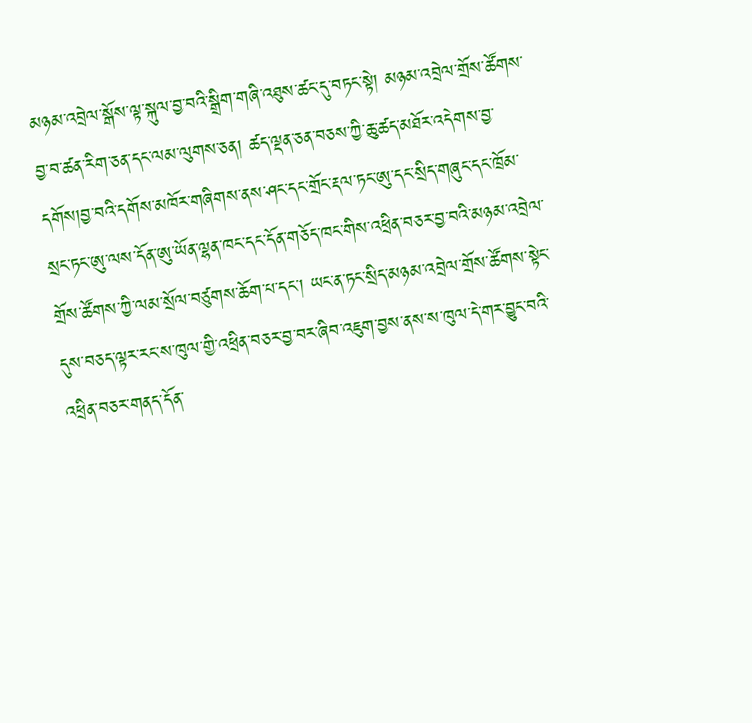མཉམ་འབྲེལ་སྒོས་ལྟ་སྐུལ་བྱ་བའི་སྒྲིག་གཞི་འཐུས་ཚང་དུ་བཏང་སྟེ། མཉམ་འབྲེལ་གྲོས་ཚོགས་བྱ་བ་ཚན་རིག་ཅན་དང་ལམ་ལུགས་ཅན། ཚད་ལྡན་ཅན་བཅས་ཀྱི་ཆུ་ཚད་མཐོར་འདེགས་བྱ་དགོས།བྱ་བའི་དགོས་མཁོར་གཞིགས་ནས་ཤང་དང་གྲོང་རྡལ་ཏང་ཨུ་དང་སྲིད་གཞུང་དང་ཁྲོམ་སྲང་ཏང་ཨུ་ལས་དོན་ཨུ་ཡོན་ལྷན་ཁང་དང་དོན་གཅོད་ཁང་གིས་འཕྲིན་བཅར་བྱ་བའི་མཉམ་འབྲེལ་གྲོས་ཚོགས་ཀྱི་ལམ་སྲོལ་བཙུགས་ཆོག་པ་དང་། ཡང་ན་ཏང་སྲིད་མཉམ་འབྲེལ་གྲོས་ཚོགས་སྟེང་དུས་བཅད་ལྟར་རང་ས་ཁུལ་གྱི་འཕྲིན་བཅར་བྱ་བར་ཞིབ་འཇུག་བྱས་ནས་ས་ཁུལ་དེ་གར་བྱུང་བའི་འཕྲིན་བཅར་གནད་དོན་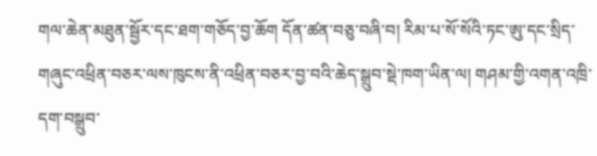གལ་ཆེན་མཐུན་སྦྱོར་དང་ཐག་གཅོད་བྱ་ཆོག དོན་ཚན་བཅུ་བཞི་བ། རིམ་པ་སོ་སོའི་ཏང་ཨུ་དང་སྲིད་གཞུང་འཕྲིན་བཅར་ལས་ཁུངས་ནི་འཕྲིན་བཅར་བྱ་བའི་ཆེད་སྒྲུབ་སྡེ་ཁག་ཡིན་ལ། གཤམ་གྱི་འགན་འཁྲི་དག་བསྒྲུབ་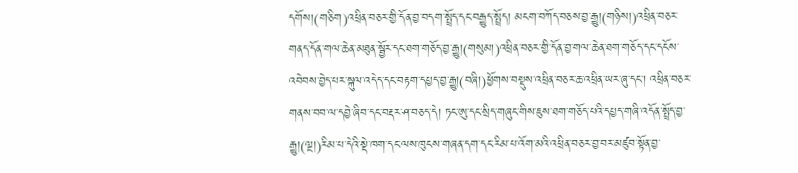དགོས།(གཅིག)འཕྲིན་བཅར་གྱི་དོན་བྱ་བདག་སྤྲོད་དང་བརྒྱུད་སྤྲོད། མངག་བཀོད་བཅས་བྱ་རྒྱུ།(གཉིས།)འཕྲིན་བཅར་གནད་དོན་གལ་ཆེན་མཐུན་སྦྱོར་དང་ཐག་གཅོད་བྱ་རྒྱུ།(གསུམ།)འཕྲིན་བཅར་གྱི་དོན་བྱ་གལ་ཆེན་ཐག་གཅོད་དང་དངོས་འབེབས་བྱེད་པར་སྐུལ་འདེད་དང་བརྟག་དཔྱད་བྱ་རྒྱུ།(བཞི།)ཕྱོགས་བསྡུས་འཕྲིན་བཅར་ཆ་འཕྲིན་ཡར་ཞུ་དང་། འཕྲིན་བཅར་གནས་བབ་ལ་དབྱེ་ཞིབ་དང་བརྡར་ཤ་བཅད་དེ། ཏང་ཨུ་དང་སྲིད་གཞུང་གིས་ཇུས་ཐག་གཅོད་པའི་དཔྱད་གཞི་འདོན་སྤྲོད་བྱ་རྒྱུ།(ལྔ།)རིམ་པ་དེའི་སྡེ་ཁག་དང་ལས་ཁུངས་གཞན་དག་དང་རིམ་པ་འོག་མའི་འཕྲིན་བཅར་བྱ་བར་མཛུབ་སྟོན་བྱ་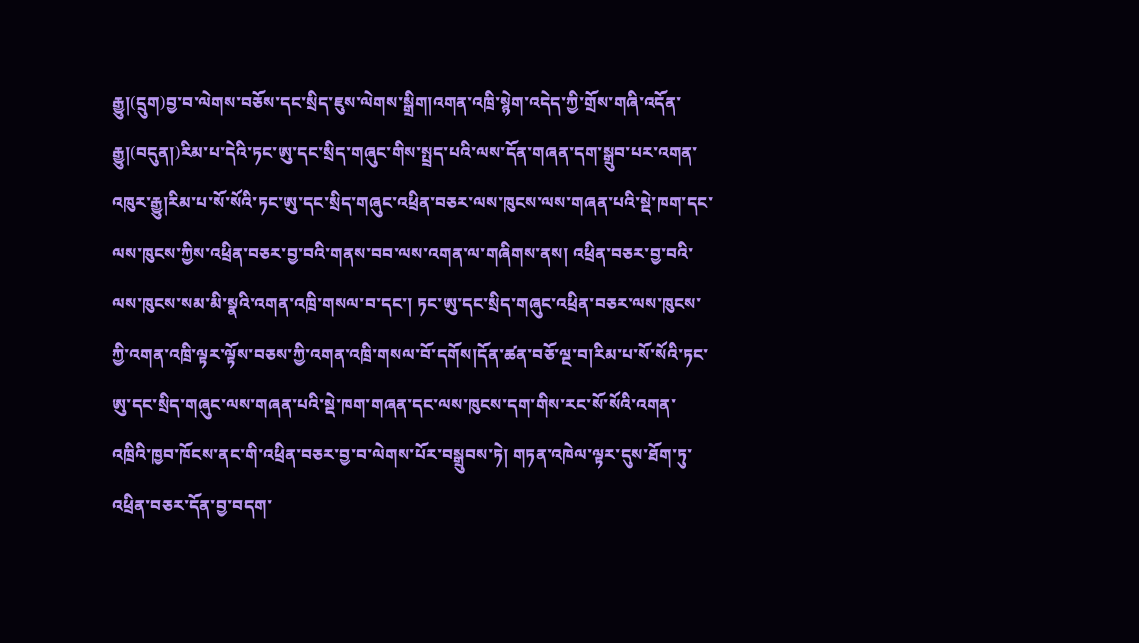རྒྱུ།(དྲུག)བྱ་བ་ལེགས་བཅོས་དང་སྲིད་ཇུས་ལེགས་སྒྲིག།འགན་འཁྲི་སྙེག་འདེད་ཀྱི་གྲོས་གཞི་འདོན་རྒྱུ།(བདུན།)རིམ་པ་དེའི་ཏང་ཨུ་དང་སྲིད་གཞུང་གིས་སྤྲད་པའི་ལས་དོན་གཞན་དག་སྒྲུབ་པར་འགན་འཁུར་རྒྱུ།རིམ་པ་སོ་སོའི་ཏང་ཨུ་དང་སྲིད་གཞུང་འཕྲིན་བཅར་ལས་ཁུངས་ལས་གཞན་པའི་སྡེ་ཁག་དང་ལས་ཁུངས་ཀྱིས་འཕྲིན་བཅར་བྱ་བའི་གནས་བབ་ལས་འགན་ལ་གཞིགས་ནས། འཕྲིན་བཅར་བྱ་བའི་ལས་ཁུངས་སམ་མི་སྣའི་འགན་འཁྲི་གསལ་བ་དང་། ཏང་ཨུ་དང་སྲིད་གཞུང་འཕྲིན་བཅར་ལས་ཁུངས་ཀྱི་འགན་འཁྲི་ལྟར་ལྟོས་བཅས་ཀྱི་འགན་འཁྲི་གསལ་བོ་དགོས།དོན་ཚན་བཅོ་ལྔ་བ།རིམ་པ་སོ་སོའི་ཏང་ཨུ་དང་སྲིད་གཞུང་ལས་གཞན་པའི་སྡེ་ཁག་གཞན་དང་ལས་ཁུངས་དག་གིས་རང་སོ་སོའི་འགན་འཁྲིའི་ཁྱབ་ཁོངས་ནང་གི་འཕྲིན་བཅར་བྱ་བ་ལེགས་པོར་བསྒྲུབས་ཏེ། གཏན་འཁེལ་ལྟར་དུས་ཐོག་ཏུ་འཕྲིན་བཅར་དོན་བྱ་བདག་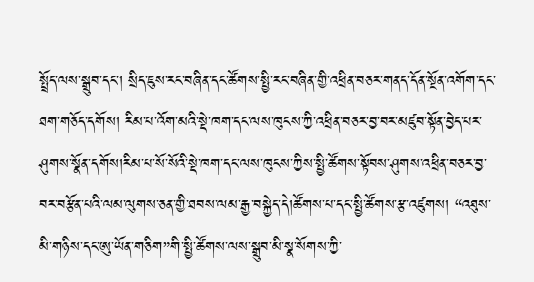སྤྲོད་ལས་སྒྲུབ་དང་། སྲིད་ཇུས་རང་བཞིན་དང་ཚོགས་སྤྱི་རང་བཞིན་གྱི་འཕྲིན་བཅར་གནད་དོན་སྔོན་འགོག་དང་ཐག་གཅོད་དགོས། རིམ་པ་འོག་མའི་སྡེ་ཁག་དང་ལས་ཁུངས་ཀྱི་འཕྲིན་བཅར་བྱ་བར་མཛུབ་སྟོན་བྱེད་པར་ཤུགས་སྣོན་དགོས།རིམ་པ་སོ་སོའི་སྡེ་ཁག་དང་ལས་ཁུངས་ཀྱིས་སྤྱི་ཚོགས་སྟོབས་ཤུགས་འཕྲིན་བཅར་བྱ་བར་བརྩོན་པའི་ལམ་ལུགས་ཅན་གྱི་ཐབས་ལམ་རྒྱ་བསྐྱེད་དེ།ཚོགས་པ་དང་སྤྱི་ཚོགས་རྩ་འཛུགས། “འཐུས་མི་གཉིས་དང་ཨུ་ཡོན་གཅིག”གི་སྤྱི་ཚོགས་ལས་སྒྲུབ་མི་སྣ་སོགས་ཀྱི་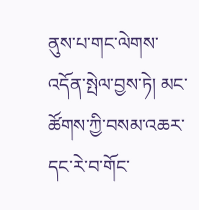ནུས་པ་གང་ལེགས་འདོན་སྤེལ་བྱས་ཏེ། མང་ཚོགས་ཀྱི་བསམ་འཆར་དང་རེ་བ་གོང་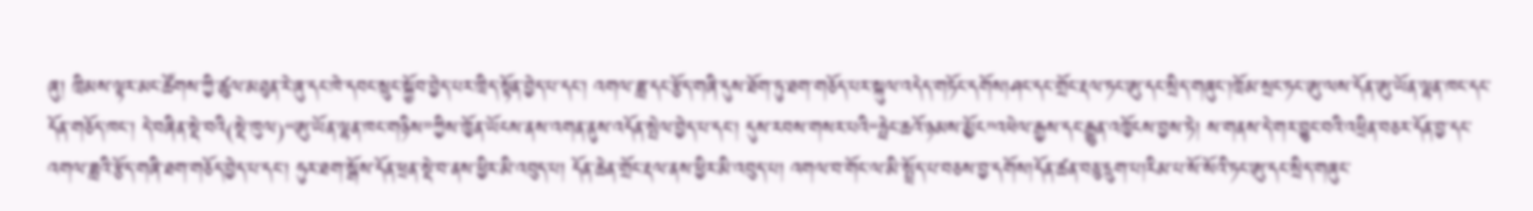ཞུ། ཁྲིམས་ལྟར་མང་ཚོགས་ཀྱི་ཚུལ་མཐུན་རེ་ཞུ་དང་ཁེ་དབང་སྲུང་སྐྱོབ་བྱེད་པར་ཁྲིད་སྟོན་བྱེད་པ་དང་། འགལ་ཟླ་དང་རྩོད་གཞི་དུས་ཐོག་ཏུ་ཐག་གཅོད་པར་སྐུལ་འདེད་གཏོང་དགོས།ཤང་དང་གྲོང་རྡལ་ཏང་ཨུ་དང་སྲིད་གཞུང་།ཁྲོམ་སྲང་ཏང་ཨུ་ལས་དོན་ཨུ་ཡོན་ལྷན་ཁང་དང་དོན་གཅོད་ཁང་། དེ་བཞིན་སྡེ་བའི(སྡེ་ཁུལ)“ཨུ་ཡོན་ལྷན་ཁང་གཉིས”ཀྱིས་ཁྱོན་ཡོངས་ནས་འགན་ནུས་འདོན་སྤེལ་བྱེད་པ་དང་། དུས་རབས་གསར་པའི“ཧྥེང་ཆའོ་ཉམས་མྱོང”འཕེལ་རྒྱས་དང་རྒྱུན་འཁྱོངས་བྱས་ཏེ། ས་གནས་དེ་གར་བྱུང་བའི་འཕྲིན་བཅར་དོན་བྱ་དང་འགལ་ཟླའི་རྩོད་གཞི་ཐག་གཅོད་བྱེད་པ་དང་། ཧུར་ཐག་སྒོས་དོན་ཕྲན་སྡེ་བ་ནས་ཕྱིར་མི་འབུད་པ། དོན་ཆེན་གྲོང་རྡལ་ནས་ཕྱིར་མི་འབུད་པ། འགལ་བ་གོང་ལ་མི་སྤྲོད་པ་བཅས་བྱ་དགོས།དོན་ཚན་བཅུ་དྲུག་པ།རིམ་པ་སོ་སོའི་ཏང་ཨུ་དང་སྲིད་གཞུང་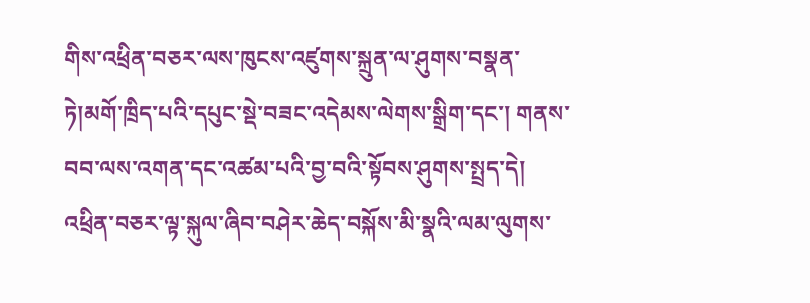གིས་འཕྲིན་བཅར་ལས་ཁུངས་འཛུགས་སྐྲུན་ལ་ཤུགས་བསྣན་ཏེ།མགོ་ཁྲིད་པའི་དཔུང་སྡེ་བཟང་འདེམས་ལེགས་སྒྲིག་དང་། གནས་བབ་ལས་འགན་དང་འཚམ་པའི་བྱ་བའི་སྟོབས་ཤུགས་སྤྲད་དེ། འཕྲིན་བཅར་ལྟ་སྐུལ་ཞིབ་བཤེར་ཆེད་བསྐོས་མི་སྣའི་ལམ་ལུགས་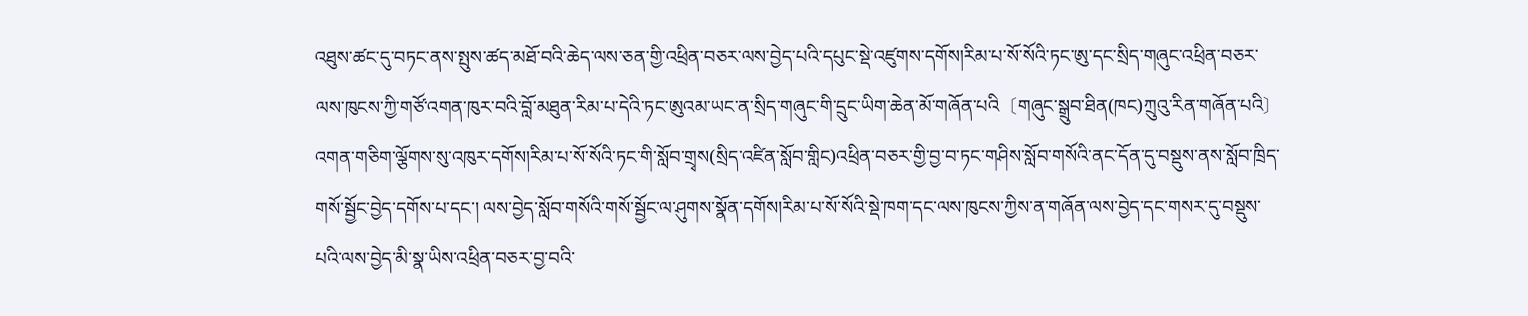འཐུས་ཚང་དུ་བཏང་ནས་སྤུས་ཚད་མཐོ་བའི་ཆེད་ལས་ཅན་གྱི་འཕྲིན་བཅར་ལས་བྱེད་པའི་དཔུང་སྡེ་འཛུགས་དགོས།རིམ་པ་སོ་སོའི་ཏང་ཨུ་དང་སྲིད་གཞུང་འཕྲིན་བཅར་ལས་ཁུངས་ཀྱི་གཙོ་འགན་ཁུར་བའི་བློ་མཐུན་རིམ་པ་དེའི་ཏང་ཨུའམ་ཡང་ན་སྲིད་གཞུང་གི་དྲུང་ཡིག་ཆེན་མོ་གཞོན་པའི〔གཞུང་སྒྲུབ་ཐིན(ཁང)ཀྲུའུ་རིན་གཞོན་པའི〕འགན་གཅིག་ལྕོགས་སུ་འཁུར་དགོས།རིམ་པ་སོ་སོའི་ཏང་གི་སློབ་གྲྭས(སྲིད་འཛིན་སློབ་གླིང)འཕྲིན་བཅར་གྱི་བྱ་བ་ཏང་གཤིས་སློབ་གསོའི་ནང་དོན་དུ་བསྡུས་ནས་སློབ་ཁྲིད་གསོ་སྦྱོང་བྱེད་དགོས་པ་དང་། ལས་བྱེད་སློབ་གསོའི་གསོ་སྦྱོང་ལ་ཤུགས་སྣོན་དགོས།རིམ་པ་སོ་སོའི་སྡེ་ཁག་དང་ལས་ཁུངས་ཀྱིས་ན་གཞོན་ལས་བྱེད་དང་གསར་དུ་བསྡུས་པའི་ལས་བྱེད་མི་སྣ་ཡིས་འཕྲིན་བཅར་བྱ་བའི་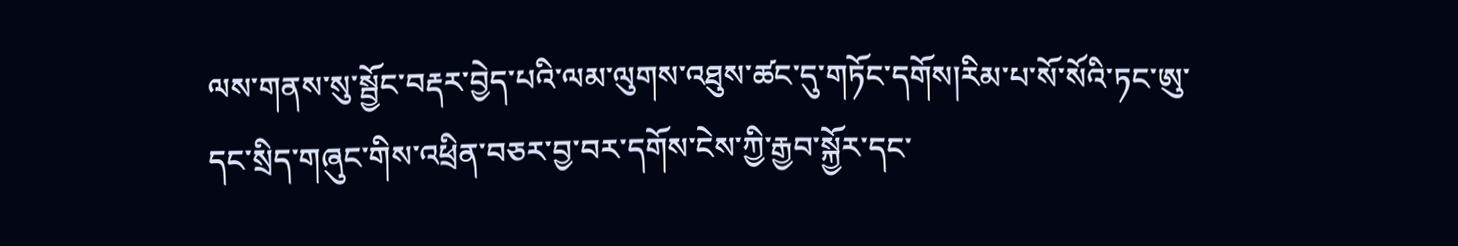ལས་གནས་སུ་སྦྱོང་བརྡར་བྱེད་པའི་ལམ་ལུགས་འཐུས་ཚང་དུ་གཏོང་དགོས།རིམ་པ་སོ་སོའི་ཏང་ཨུ་དང་སྲིད་གཞུང་གིས་འཕྲིན་བཅར་བྱ་བར་དགོས་ངེས་ཀྱི་རྒྱབ་སྐྱོར་དང་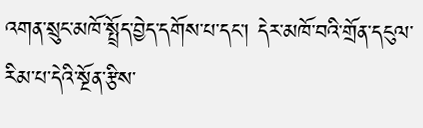འགན་སྲུང་མཁོ་སྤྲོད་བྱེད་དགོས་པ་དང་། དེར་མཁོ་བའི་གྲོན་དངུལ་རིམ་པ་དེའི་སྔོན་རྩིས་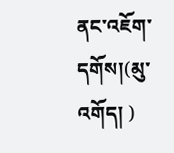ནང་འཇོག་དགོས།(མུ་འགོད། )